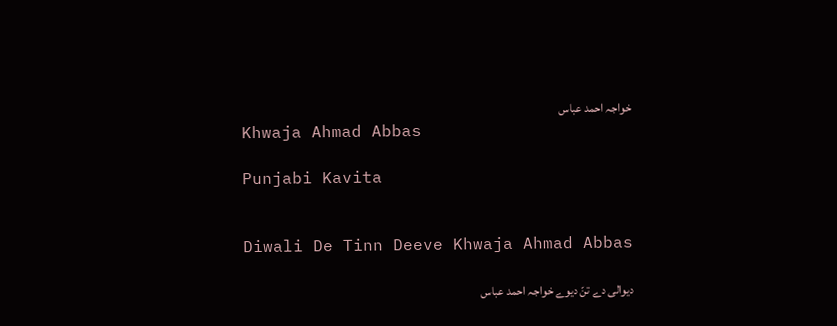خواجہ احمد عباس
Khwaja Ahmad Abbas

Punjabi Kavita


Diwali De Tinn Deeve Khwaja Ahmad Abbas

دیوالی دے تنّ دیوے خواجہ احمد عباس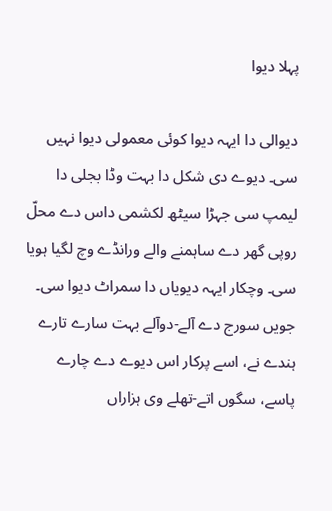پہلا دیوا

دیوالی دا ایہہ دیوا کوئی معمولی دیوا نہیں سی۔ دیوے دی شکل دا بہت وڈا بجلی دا لیمپ سی جہڑا سیٹھ لکشمی داس دے محلّ روپی گھر دے ساہمنے والے ورانڈے وچ لگیا ہویا سی۔ وچکار ایہہ دیویاں دا سمراٹ دیوا سی۔ جویں سورج دے آلے-دوآلے بہت سارے تارے ہندے نے، اسے پرکار اس دیوے دے چارے پاسے، سگوں اتے-تھلے وی ہزاراں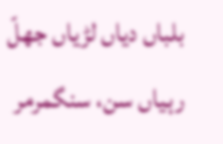بلباں دیاں لڑیاں جھلّ رہیاں سن، سنگمرمر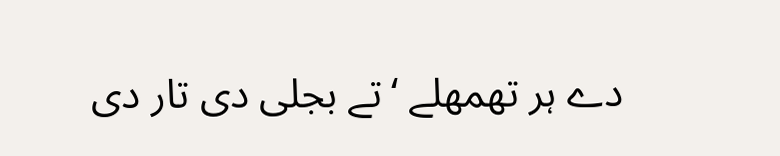دے ہر تھمھلے ‘تے بجلی دی تار دی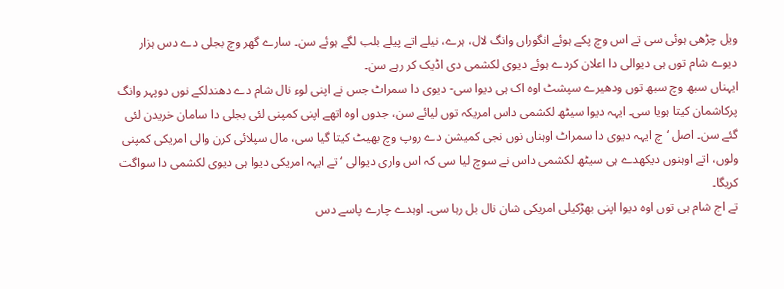ویل چڑھی ہوئی سی تے اس وچ پکے ہوئے انگوراں وانگ لال، ہرے، نیلے اتے پیلے بلب لگے ہوئے سن۔ سارے گھر وچ بجلی دے دس ہزار دیوے شام توں ہی دیوالی دا اعلان کردے ہوئے دیوی لکشمی دی اڈیک کر رہے سن۔
ایہناں سبھ وچ سبھ توں ودھیرے سپشٹ اوہ اک ہی دیوا سی- دیوی دا سمراٹ جس نے اپنی لوء نال شام دے دھندلکے نوں دوپہر وانگ پرکاشمان کیتا ہویا سی۔ ایہہ دیوا سیٹھ لکشمی داس امریکہ توں لیائے سن، جدوں اوہ اتھے اپنی کمپنی لئی بجلی دا سامان خریدن لئی گئے سن۔ اصل ‘چ ایہہ دیوی دا سمراٹ اوہناں نوں نجی کمیشن دے روپ وچ بھیٹ کیتا گیا سی، مال سپلائی کرن والی امریکی کمپنی ولوں، اتے اوہنوں دیکھدے ہی سیٹھ لکشمی داس نے سوچ لیا سی کہ اس واری دیوالی ‘تے ایہہ امریکی دیوا ہی دیوی لکشمی دا سواگت کریگا۔
تے اج شام ہی توں اوہ دیوا اپنی بھڑکیلی امریکی شان نال بل رہا سی۔ اوہدے چارے پاسے دس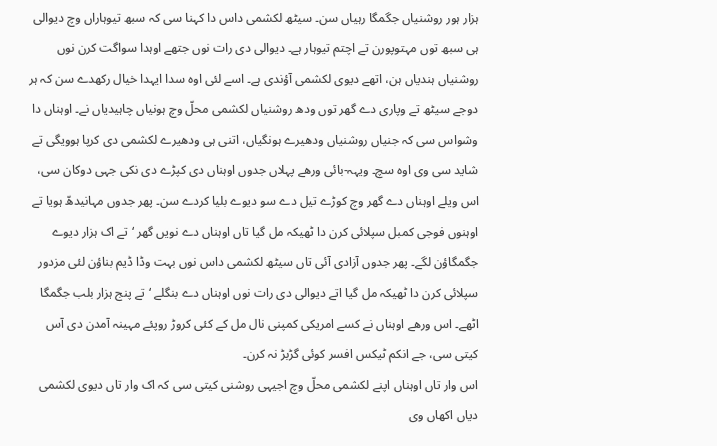ہزار ہور روشنیاں جگمگا رہیاں سن۔ سیٹھ لکشمی داس دا کہنا سی کہ سبھ تیوہاراں وچ دیوالی ہی سبھ توں مہتوپورن تے اچتم تیوہار ہے۔ دیوالی دی رات نوں جتھے اوہدا سواگت کرن نوں روشنیاں ہندیاں ہن، اتھے دیوی لکشمی آؤندی ہے۔ اسے لئی اوہ سدا ایہدا خیال رکھدے سن کہ ہر دوجے سیٹھ تے وپاری دے گھر توں ودھ روشنیاں لکشمی محلّ وچ ہونیاں چاہیدیاں نے۔ اوہناں دا وشواس سی کہ جنیاں روشنیاں ودھیرے ہونگیاں، اتنی ہی ودھیرے لکشمی دی کرپا ہوویگی تے شاید سی وی اوہ سچ۔ ویہہ-بائی ورھے پہلاں جدوں اوہناں دی کپڑے دی نکی جہی دوکان سی، اس ویلے اوہناں دے گھر وچ کوڑے تیل دے سو دیوے بلیا کردے سن۔ پھر جدوں مہانیدھّ ہویا تے اوہنوں فوجی کمبل سپلائی کرن دا ٹھیکہ مل گیا تاں اوہناں دے نویں گھر ‘تے اک ہزار دیوے جگمگاؤن لگے۔ پھر جدوں آزادی آئی تاں سیٹھ لکشمی داس نوں بہت وڈا ڈیم بناؤن لئی مزدور سپلائی کرن دا ٹھیکہ مل گیا اتے دیوالی دی رات نوں اوہناں دے بنگلے ‘تے پنج ہزار بلب جگمگا اٹھے۔ اس ورھے اوہناں نے کسے امریکی کمپنی نال مل کے کئی کروڑ روپئے مہینہ آمدن دی آس کیتی سی، جے انکم ٹیکس افسر کوئی گڑبڑ نہ کرن۔
اس وار تاں اوہناں اپنے لکشمی محلّ وچ اجیہی روشنی کیتی سی کہ اک وار تاں دیوی لکشمی دیاں اکھاں وی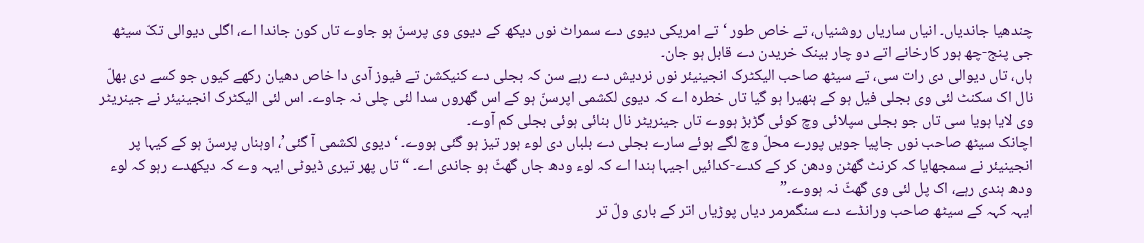چندھیا جاندیاں۔ انیاں ساریاں روشنیاں، تے خاص طور ‘تے امریکی دیوی دے سمراٹ نوں دیکھ کے دیوی وی پرسنّ ہو جاوے تاں کون جاندا اے، اگلی دیوالی تکّ سیٹھ جی پنج-چھ ہور کارخانے اتے دو چار بینک خریدن دے قابل ہو جان۔
ہاں، تاں دیوالی دی رات سی، تے سیٹھ صاحب الیکٹرک انجینیئر نوں نردیش دے رہے سن کہ بجلی دے کنیکشن تے فیوز آدی دا خاص دھیان رکھے کیوں جو کسے دی بھلّ نال اک سکنٹ لئی وی بجلی فیل ہو کے ہنھیرا ہو گیا تاں خطرہ اے کہ دیوی لکشمی اپرسنّ ہو کے اس گھروں سدا لئی چلی نہ جاوے۔ اس لئی الیکٹرک انجینیئر نے جینریٹر وی لایا ہویا سی تاں جو بجلی سپلائی وچ کوئی گڑبڑ ہووے تاں جینریٹر نال بنائی ہوئی بجلی کم آوے۔
اچانک سیٹھ صاحب نوں جاپیا جویں پورے محلّ وچ لگے ہوئے سارے بجلی دے بلباں دی لوء ہور تیز ہو گئی ہووے۔ ‘دیوی لکشمی آ گئی’، اوہناں پرسنّ ہو کے کیہا پر انجینیئر نے سمجھایا کہ کرنٹ گھٹن ودھن کر کے کدے-کدائیں اجیہا ہندا اے کہ لوء ودھ جاں گھٹّ ہو جاندی اے۔ “تاں پھر تیری ڈیوٹی ایہہ وے کہ دیکھدے رہو کہ لوء ودھ ہندی رہے، اک پل لئی وی گھٹّ نہ ہووے۔”
ایہہ کہہ کے سیٹھ صاحب ورانڈے دے سنگمرمر دیاں پوڑیاں اتر کے باری ولّ تر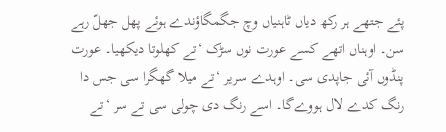پئے جتھے ہر رکھ دیاں ٹاہنیاں وچ جگمگاؤندے ہوئے پھل جھلّ رہے سن۔ اوہناں اتھے کسے عورت نوں سڑک ‘تے کھلوتا دیکھیا۔ عورت پنڈوں آئی جاپدی سی۔ اوہدے سریر ‘تے میلا گھگرا سی جس دا رنگ کدے لال ہووےگا۔ اسے رنگ دی چولی سی تے سر ‘تے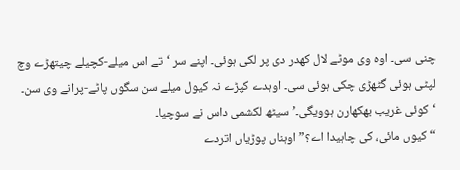چنی سی۔ اوہ وی موٹے لال کھدر دی پر لکی ہوئی۔ اپنے سر ‘تے اس میلے-کچیلے چیتھڑے وچ لپٹی ہوئی گٹھڑی چکی ہوئی سی۔ اوہدے کپڑے نہ کیول میلے سن سگوں پاٹے-پرانے وی سن۔
‘کوئی غریب بھکھارن ہوویگی۔’ سیٹھ لکشمی داس نے سوچیا۔
“کیوں مائی، کی چاہیدا اے؟” اوہناں پوڑیاں اتردے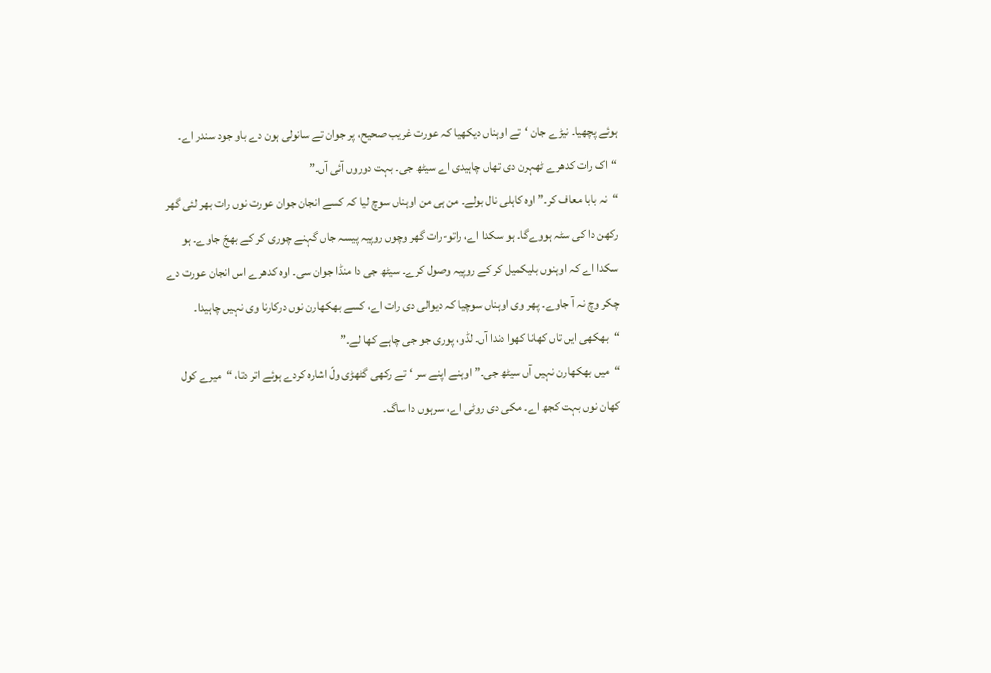ہوئے پچھیا۔ نیڑے جان ‘تے اوہناں دیکھیا کہ عورت غریب صحیح، پر جوان تے سانولی ہون دے باو جود سندر اے۔
“اک رات کدھرے ٹھہرن دی تھاں چاہیدی اے سیٹھ جی۔ بہت دوروں آئی آں۔”
“نہ بابا معاف کر۔” اوہ کاہلی نال بولے۔ من ہی من اوہناں سوچ لیا کہ کسے انجان جوان عورت نوں رات بھر لئی گھر رکھن دا کی سٹہ ہووےگا۔ ہو سکدا اے، راتو-رات گھر وچوں روپیہ پیسہ جاں گہنے چوری کر کے بھجّ جاوے۔ ہو سکدا اے کہ اوہنوں بلیکمیل کر کے روپیہ وصول کرے۔ سیٹھ جی دا منڈا جوان سی۔ اوہ کدھرے اس انجان عورت دے چکر وچ نہ آ جاوے۔ پھر وی اوہناں سوچیا کہ دیوالی دی رات اے، کسے بھکھارن نوں درکارنا وی نہیں چاہیدا۔
“بھکھی ایں تاں کھانا کھوا دندا آں۔ لڈو، پوری جو جی چاہے کھا لے۔”
“میں بھکھارن نہیں آں سیٹھ جی۔” اوہنے اپنے سر ‘تے رکھی گٹھڑی ولّ اشارہ کردے ہوئے اتر دتا، “میرے کول کھان نوں بہت کجھ اے۔ مکی دی روٹی اے، سرہوں دا ساگ۔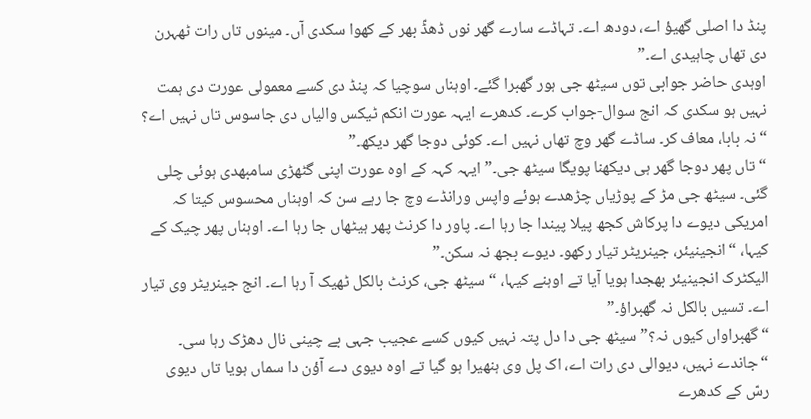پنڈ دا اصلی گھیؤ اے، دودھ اے۔ تہاڈے سارے گھر نوں ڈھڈّ بھر کے کھوا سکدی آں۔ مینوں تاں رات ٹھہرن دی تھاں چاہیدی اے۔”
اوہدی حاضر جوابی توں سیٹھ جی ہور گھبرا گئے۔ اوہناں سوچیا کہ پنڈ دی کسے معمولی عورت دی ہمت نہیں ہو سکدی کہ انج سوال-جواب کرے۔ کدھرے ایہہ عورت انکم ٹیکس والیاں دی جاسوس تاں نہیں اے؟ “نہ بابا، معاف کر۔ ساڈے گھر وچ تھاں نہیں اے۔ کوئی دوجا گھر دیکھ۔”
“تاں پھر دوجا گھر ہی دیکھنا پویگا سیٹھ جی۔” ایہہ کہہ کے اوہ عورت اپنی گٹھڑی سامبھدی ہوئی چلی گئی۔ سیٹھ جی مڑ کے پوڑیاں چڑھدے ہوئے واپس ورانڈے وچ جا رہے سن کہ اوہناں محسوس کیتا کہ امریکی دیوے دا پرکاش کجھ پیلا پیندا جا رہا اے۔ پاور دا کرنٹ پھر ہیٹھاں جا رہا اے۔ اوہناں پھر چیک کے کیہا، “انجینیئر، جینریٹر تیار رکھو۔ دیوے بجھ نہ سکن۔”
الیکٹرک انجینیئر بھجدا ہویا آیا تے اوہنے کیہا، “سیٹھ جی، کرنٹ بالکل ٹھیک آ رہا اے۔ انج جینریٹر وی تیار اے۔ تسیں بالکل نہ گھبراؤ۔”
“گھبراواں کیوں نہ؟” سیٹھ جی دا دل پتہ نہیں کیوں کسے عجیب جہی بے چینی نال دھڑک رہا سی۔ “جاندے نہیں، دیوالی دی رات اے، اک پل وی ہنھیرا ہو گیا تے اوہ دیوی دے آؤن دا سماں ہویا تاں دیوی رسّ کے کدھرے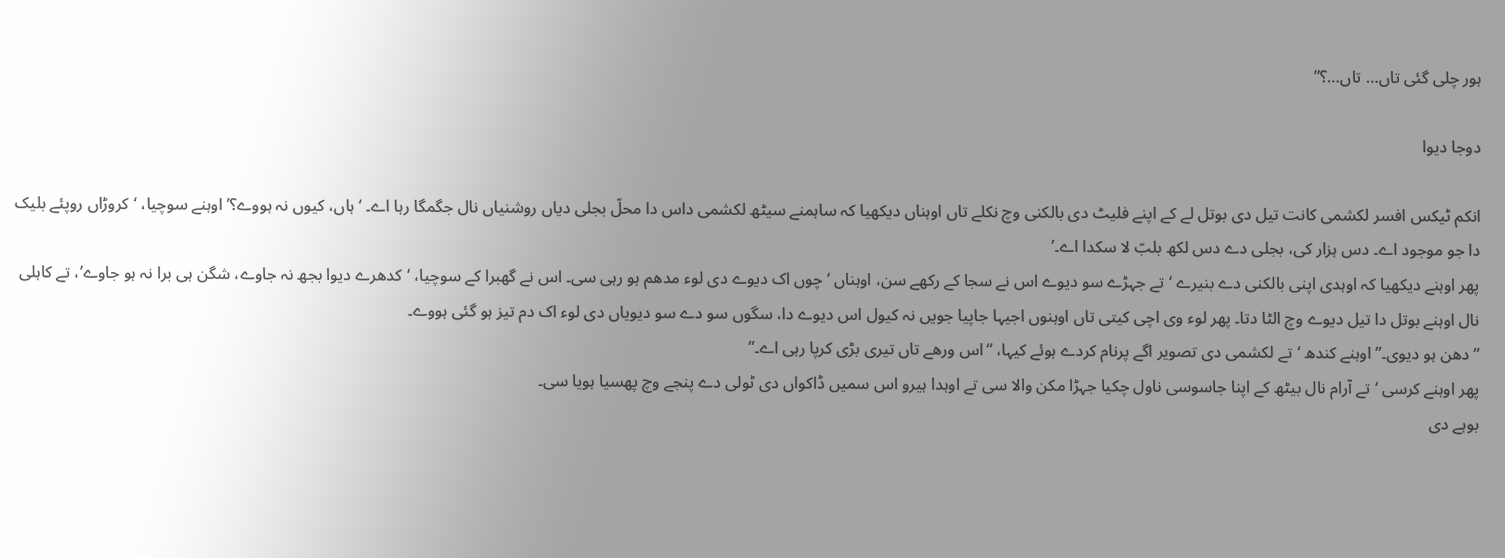ہور چلی گئی تاں… تاں…؟”

دوجا دیوا

انکم ٹیکس افسر لکشمی کانت تیل دی بوتل لے کے اپنے فلیٹ دی بالکنی وچ نکلے تاں اوہناں دیکھیا کہ ساہمنے سیٹھ لکشمی داس دا محلّ بجلی دیاں روشنیاں نال جگمگا رہا اے۔ ‘ہاں، کیوں نہ ہووے؟’ اوہنے سوچیا، ‘کروڑاں روپئے بلیک دا جو موجود اے۔ دس ہزار کی، بجلی دے دس لکھ بلبّ لا سکدا اے۔’
پھر اوہنے دیکھیا کہ اوہدی اپنی بالکنی دے بنیرے ‘تے جہڑے سو دیوے اس نے سجا کے رکھے سن، اوہناں ‘چوں اک دیوے دی لوء مدھم ہو رہی سی۔ اس نے گھبرا کے سوچیا، ‘کدھرے دیوا بجھ نہ جاوے، شگن ہی برا نہ ہو جاوے’، تے کاہلی نال اوہنے بوتل دا تیل دیوے وچ الٹا دتا۔ پھر لوء وی اچی کیتی تاں اوہنوں اجیہا جاپیا جویں نہ کیول اس دیوے دا، سگوں سو دے سو دیویاں دی لوء اک دم تیز ہو گئی ہووے۔
“دھن ہو دیوی۔” اوہنے کندھ ‘تے لکشمی دی تصویر اگے پرنام کردے ہوئے کیہا، “اس ورھے تاں تیری بڑی کرپا رہی اے۔”
پھر اوہنے کرسی ‘تے آرام نال بیٹھ کے اپنا جاسوسی ناول چکیا جہڑا مکن والا سی تے اوہدا ہیرو اس سمیں ڈاکواں دی ٹولی دے پنجے وچ پھسیا ہویا سی۔
بوہے دی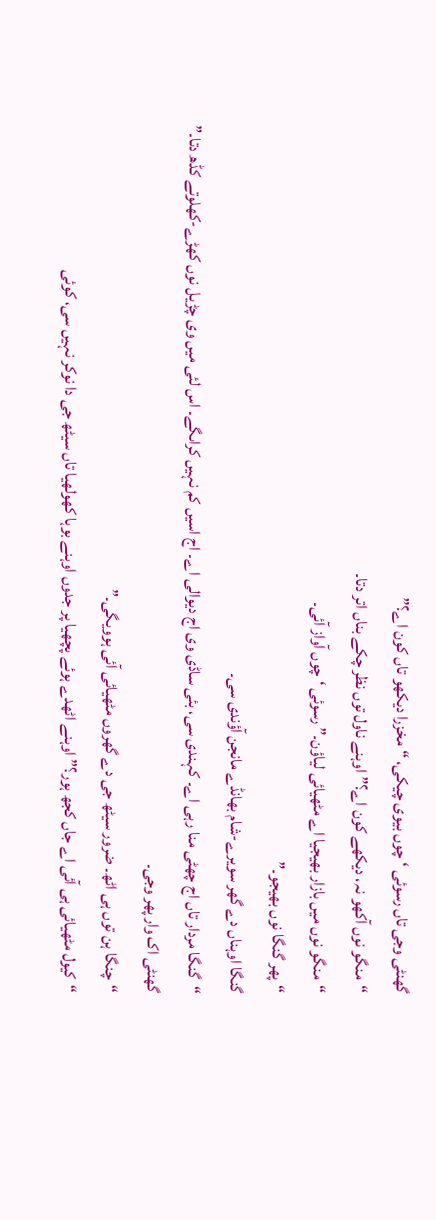گھنٹی وجی تاں رسوئی ‘چوں بیوی چیکی، “مخزرا دیکھو تاں کون اے؟”
“منگو نوں آکھو نہ، دیکھے کون اے؟” اوہنے ناول توں نظر چکے بناں اتر دتا۔
“منگو نوں میں بازار بھیجیا اے مٹھیائی لیاؤن۔” رسوئی ‘چوں آواز آئی۔
“پھر گنگا نوں بھیجو۔”
گنگا اوہناں دے گھر سویرے-شام بھانڈے مانجن آؤندی سی۔
“گنگا مردار تاں اج چھٹی منا رہی اے۔ کہندی سی، بئی ساڈی وی اج دیوالی اے۔ اج اسیں کم نہیں کراںگے۔ اس لئی میں وی چڑیل نوں کھڑے-کھلوتے کڈھ دتا۔”
گھنٹی اک وار پھر وجی۔
“چنگا ہن توں ہی اٹھ۔ ضرور سیٹھ جی دے گھروں مٹھیائی آئی ہوویگی۔”
“کیول مٹھیائی ہی آئی اے جاں کجھ ہور؟” اوہنے اٹھدے ہوئے پچھیا پر جدوں اوہنے بوہا کھولھیا تاں سیٹھ جی دا نوکر نہیں سی، کوئی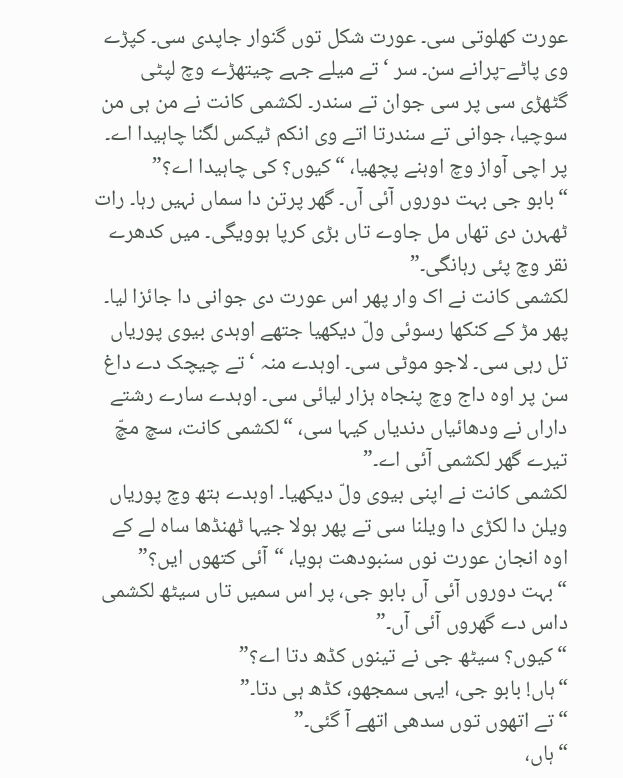عورت کھلوتی سی۔ عورت شکل توں گنوار جاپدی سی۔ کپڑے وی پاٹے-پرانے سن۔ سر ‘تے میلے جہے چیتھڑے وچ لپٹی گٹھڑی سی پر سی جوان تے سندر۔ لکشمی کانت نے من ہی من سوچیا، جوانی تے سندرتا اتے وی انکم ٹیکس لگنا چاہیدا اے۔
پر اچی آواز وچ اوہنے پچھیا، “کیوں؟ کی چاہیدا اے؟”
“بابو جی بہت دوروں آئی آں۔ گھر پرتن دا سماں نہیں رہا۔ رات ٹھہرن دی تھاں مل جاوے تاں بڑی کرپا ہوویگی۔ میں کدھرے نقر وچ پئی رہانگی۔”
لکشمی کانت نے اک وار پھر اس عورت دی جوانی دا جائزا لیا۔ پھر مڑ کے کنکھا رسوئی ولّ دیکھیا جتھے اوہدی بیوی پوریاں تل رہی سی۔ لاجو موٹی سی۔ اوہدے منہ ‘تے چیچک دے داغ سن پر اوہ داج وچ پنجاہ ہزار لیائی سی۔ اوہدے سارے رشتے داراں نے ودھائیاں دندیاں کیہا سی، “لکشمی کانت، سچ مچّ تیرے گھر لکشمی آئی اے۔”
لکشمی کانت نے اپنی بیوی ولّ دیکھیا۔ اوہدے ہتھ وچ پوریاں ویلن دا لکڑی دا ویلنا سی تے پھر ہولا جیہا ٹھنڈھا ساہ لے کے اوہ انجان عورت نوں سنبودھت ہویا، “آئی کتھوں ایں؟” “بہت دوروں آئی آں بابو جی، پر اس سمیں تاں سیٹھ لکشمی داس دے گھروں آئی آں۔”
“کیوں؟ سیٹھ جی نے تینوں کڈھ دتا اے؟”
“ہاں! بابو جی، ایہی سمجھو، کڈھ ہی دتا۔”
“تے اتھوں توں سدھی اتھے آ گئی۔”
“ہاں،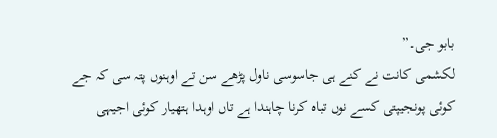بابو جی۔”
لکشمی کانت نے کنے ہی جاسوسی ناول پڑھے سن تے اوہنوں پتہ سی کہ جے کوئی پونجیپتی کسے نوں تباہ کرنا چاہندا ہے تاں اوہدا ہتھیار کوئی اجیہی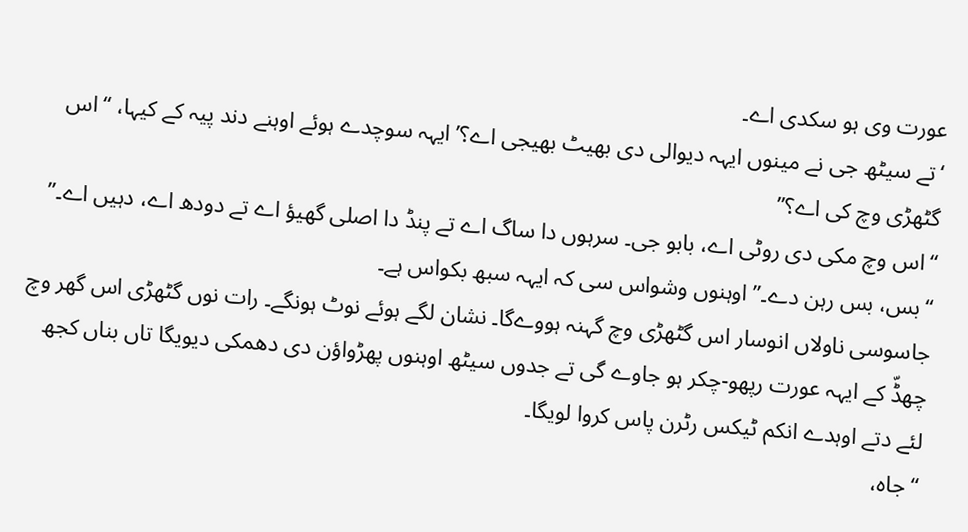عورت وی ہو سکدی اے۔
‘تے سیٹھ جی نے مینوں ایہہ دیوالی دی بھیٹ بھیجی اے؟’ ایہہ سوچدے ہوئے اوہنے دند پیہ کے کیہا، “اس گٹھڑی وچ کی اے؟”
“اس وچ مکی دی روٹی اے، بابو جی۔ سرہوں دا ساگ اے تے پنڈ دا اصلی گھیؤ اے تے دودھ اے، دہیں اے۔”
“بس، بس رہن دے۔” اوہنوں وشواس سی کہ ایہہ سبھ بکواس ہے۔
جاسوسی ناولاں انوسار اس گٹھڑی وچ گہنہ ہووےگا۔ نشان لگے ہوئے نوٹ ہونگے۔ رات نوں گٹھڑی اس گھر وچ چھڈّ کے ایہہ عورت رپھو-چکر ہو جاوے گی تے جدوں سیٹھ اوہنوں پھڑواؤن دی دھمکی دیویگا تاں بناں کجھ لئے دتے اوہدے انکم ٹیکس رٹرن پاس کروا لویگا۔
“جاہ،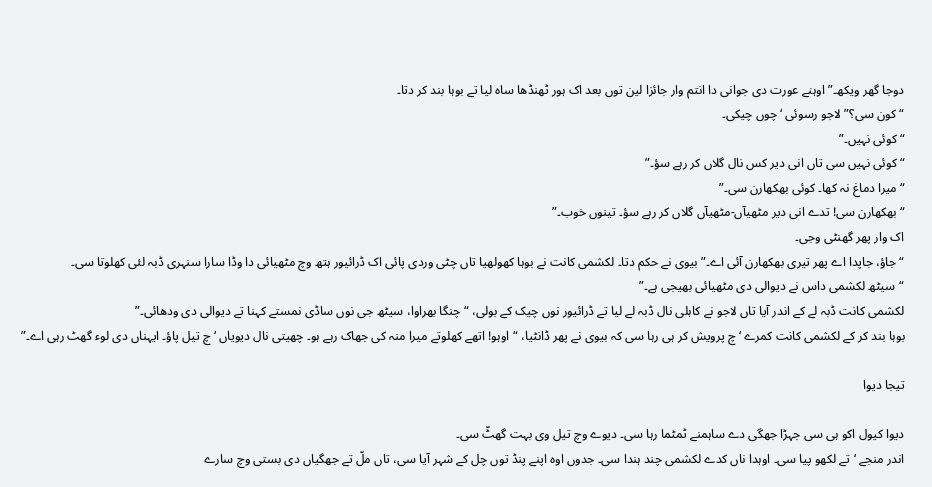دوجا گھر ویکھ۔” اوہنے عورت دی جوانی دا انتم وار جائزا لین توں بعد اک ہور ٹھنڈھا ساہ لیا تے بوہا بند کر دتا۔
“کون سی؟” لاجو رسوئی ‘چوں چیکی۔
“کوئی نہیں۔”
“کوئی نہیں سی تاں انی دیر کس نال گلاں کر رہے سؤ۔”
“میرا دماغ نہ کھا۔ کوئی بھکھارن سی۔”
“بھکھارن سی! تدے انی دیر مٹھیآں-مٹھیآں گلاں کر رہے سؤ۔ تینوں خوب۔”
اک وار پھر گھنٹی وجی۔
“جاؤ، جاپدا اے پھر تیری بھکھارن آئی اے۔” بیوی نے حکم دتا۔ لکشمی کانت نے بوہا کھولھیا تاں چٹی وردی پائی اک ڈرائیور ہتھ وچ مٹھیائی دا وڈا سارا سنہری ڈبہ لئی کھلوتا سی۔
“سیٹھ لکشمی داس نے دیوالی دی مٹھیائی بھیجی ہے۔”
لکشمی کانت ڈبہ لے کے اندر آیا تاں لاجو نے کاہلی نال ڈبہ لے لیا تے ڈرائیور نوں چیک کے بولی، “چنگا بھراوا، سیٹھ جی نوں ساڈی نمستے کہنا تے دیوالی دی ودھائی۔”
بوہا بند کر کے لکشمی کانت کمرے ‘چ پرویش کر ہی رہا سی کہ بیوی نے پھر ڈانٹیا، “اوہو! اتھے کھلوتے میرا منہ کی جھاک رہے ہو۔ چھیتی نال دیویاں ‘چ تیل پاؤ۔ ایہناں دی لوء گھٹ رہی اے۔”

تیجا دیوا

دیوا کیول اکو ہی سی جہڑا جھگی دے ساہمنے ٹمٹما رہا سی۔ دیوے وچ تیل وی بہت گھٹّ سی۔
اندر منجے ‘تے لکھو پیا سی۔ اوہدا ناں کدے لکشمی چند ہندا سی۔ جدوں اوہ اپنے پنڈ توں چل کے شہر آیا سی، تاں ملّ تے جھگیاں دی بستی وچ سارے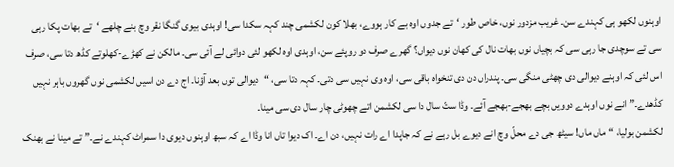اوہنوں لکھو ہی کہندے سن۔ غریب مزدور نوں، خاص طور ‘تے جدوں اوہ بے کار ہووے، بھلا کون لکشمی چند کہہ سکدا سی! اوہدی بیوی گنگا نقر وچ بنے چلھے ‘تے بھات پکا رہی سی تے سوچدی جا رہی سی کہ بچیاں نوں بھات نال کی کھان نوں دیواں؟ گھرے صرف دو روپئے سن، اوہدی اوہ لکھو لئی دوائی لے آئی سی۔ مالکن نے کھڑے-کھلوتے کڈھ دتا سی، صرف اس لئی کہ اوہنے دیوالی دی چھٹی منگی سی۔ پندراں دن دی تنخواہ باقی سی، اوہ وی نہیں سی دتی۔ کہہ دتا سی، “دیوالی توں بعد آؤنا۔ اج دے دن اسیں لکشمی نوں گھروں باہر نہیں کڈھدے۔” انے نوں اوہدے دوویں بچے بھجے-بھجے آئے۔ وڈا ستّ سال دا سی لکشمن اتے چھوٹی چار سال دی سی مینا۔
لکشمن بولیا، “ماں ماں! سیٹھ جی دے محلّ وچ انے دیوے بل رہے نے کہ جاپدا اے رات نہیں، دن اے۔ اک دیوا تاں انا وڈا اے کہ سبھ اوہنوں دیوی دا سمراٹ کہندے نے۔” تے مینا نے بھنک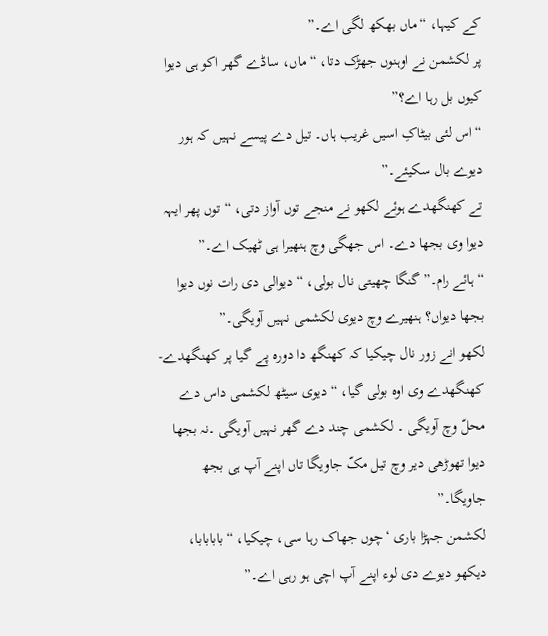کے کیہا، “ماں بھکھ لگی اے۔”
پر لکشمن نے اوہنوں جھڑک دتا، “ماں، ساڈے گھر اکو ہی دیوا کیوں بل رہا اے؟”
“اس لئی بیٹاکِ اسیں غریب ہاں۔ تیل دے پیسے نہیں کہ ہور دیوے بال سکیئے۔”
تے کھنگھدے ہوئے لکھو نے منجے توں آواز دتی، “توں پھر ایہہ دیوا وی بجھا دے۔ اس جھگی وچ ہنھیرا ہی ٹھیک اے۔”
“ہائے رام۔” گنگا چھیتی نال بولی، “دیوالی دی رات نوں دیوا بجھا دیواں؟ ہنھیرے وچ دیوی لکشمی نہیں آویگی۔”
لکھو انے زور نال چیکیا کہ کھنگھ دا دورہ پے گیا پر کھنگھدے-کھنگھدے وی اوہ بولی گیا، “دیوی سیٹھ لکشمی داس دے محلّ وچ آویگی ۔ لکشمی چند دے گھر نہیں آویگی ۔نہ بجھا دیوا تھوڑھی دیر وچ تیل مکّ جاویگا تاں اپنے آپ ہی بجھ جاویگا۔”
لکشمن جہڑا باری ‘چوں جھاک رہا سی، چیکیا، “بابابابا، دیکھو دیوے دی لوء اپنے آپ اچی ہو رہی اے۔”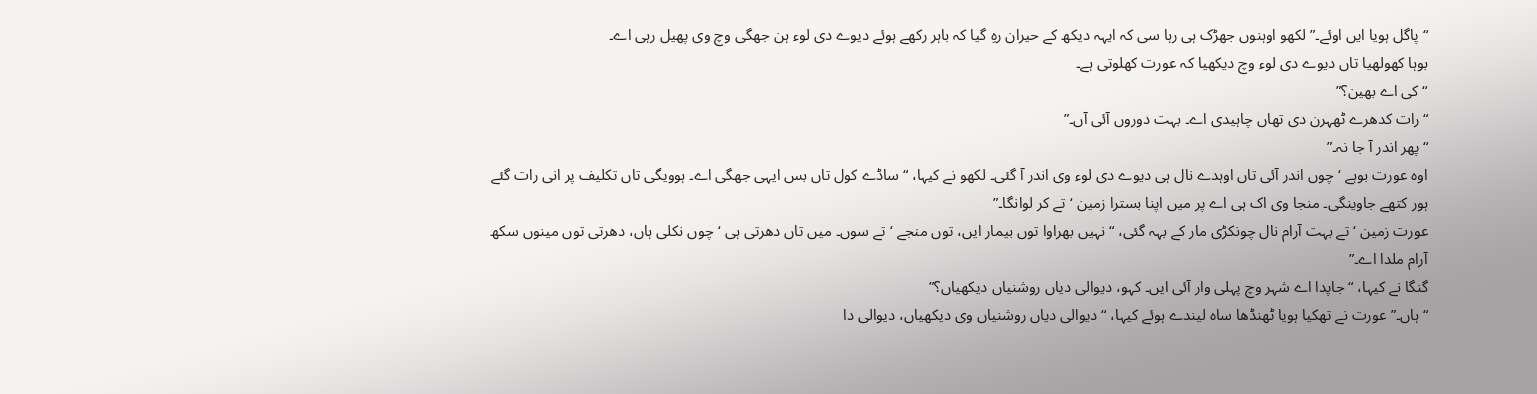“پاگل ہویا ایں اوئے۔” لکھو اوہنوں جھڑک ہی رہا سی کہ ایہہ دیکھ کے حیران رہِ گیا کہ باہر رکھے ہوئے دیوے دی لوء ہن جھگی وچ وی پھیل رہی اے۔
بوہا کھولھیا تاں دیوے دی لوء وچ دیکھیا کہ عورت کھلوتی ہے۔
“کی اے بھین؟”
“رات کدھرے ٹھہرن دی تھاں چاہیدی اے۔ بہت دوروں آئی آں۔”
“پھر اندر آ جا نہ۔”
اوہ عورت بوہے ‘چوں اندر آئی تاں اوہدے نال ہی دیوے دی لوء وی اندر آ گئی۔ لکھو نے کیہا، “ساڈے کول تاں بس ایہی جھگی اے۔ ہوویگی تاں تکلیف پر انی رات گئے ہور کتھے جاوینگی۔ منجا وی اک ہی اے پر میں اپنا بسترا زمین ‘تے کر لوانگا۔”
عورت زمین ‘تے بہت آرام نال چونکڑی مار کے بہہ گئی، “نہیں بھراوا توں بیمار ایں، توں منجے ‘تے سوں۔ میں تاں دھرتی ہی ‘چوں نکلی ہاں، دھرتی توں مینوں سکھ آرام ملدا اے۔”
گنگا نے کیہا، “جاپدا اے شہر وچ پہلی وار آئی ایں۔ کہو، دیوالی دیاں روشنیاں دیکھیاں؟”
“ہاں۔” عورت نے تھکیا ہویا ٹھنڈھا ساہ لیندے ہوئے کیہا، “دیوالی دیاں روشنیاں وی دیکھیاں، دیوالی دا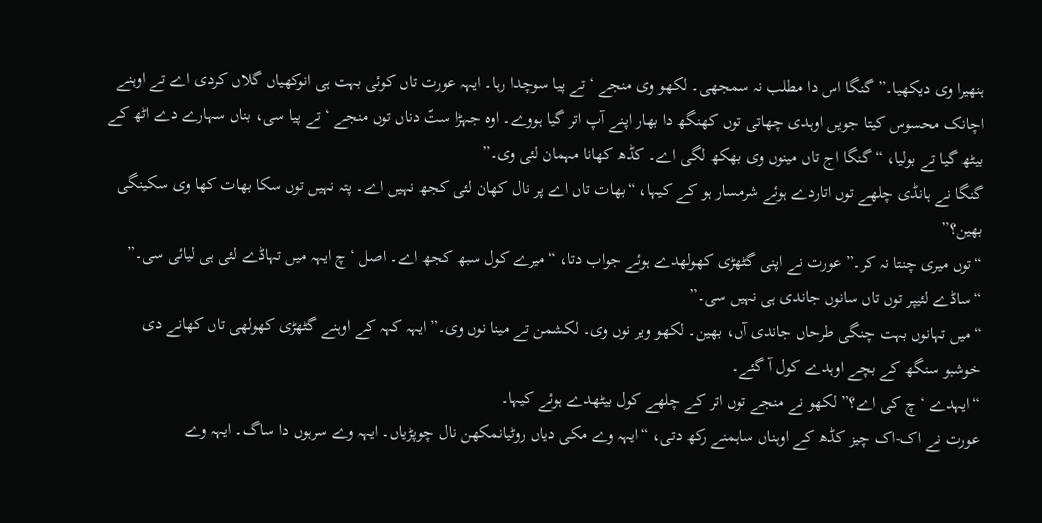ہنھیرا وی دیکھیا۔” گنگا اس دا مطلب نہ سمجھی۔ لکھو وی منجے ‘تے پیا سوچدا رہا۔ ایہہ عورت تاں کوئی بہت ہی انوکھیاں گلاں کردی اے تے اوہنے اچانک محسوس کیتا جویں اوہدی چھاتی توں کھنگھ دا بھار اپنے آپ اتر گیا ہووے۔ اوہ جہڑا ستّ دناں توں منجے ‘تے پیا سی، بناں سہارے دے اٹھ کے بیٹھ گیا تے بولیا، “گنگا اج تاں مینوں وی بھکھ لگی اے۔ کڈھ کھانا مہمان لئی وی۔”
گنگا نے ہانڈی چلھے توں اتاردے ہوئے شرمسار ہو کے کیہا، “بھات تاں اے پر نال کھان لئی کجھ نہیں اے۔ پتہ نہیں توں سکا بھات کھا وی سکینگی بھین؟”
“توں میری چنتا نہ کر۔” عورت نے اپنی گٹھڑی کھولھدے ہوئے جواب دتا، “میرے کول سبھ کجھ اے۔ اصل ‘چ ایہہ میں تہاڈے لئی ہی لیائی سی۔”
“ساڈے لئیپر توں تاں سانوں جاندی ہی نہیں سی۔”
“میں تہانوں بہت چنگی طرحاں جاندی آں، بھین۔ لکھو ویر نوں وی۔ لکشمن تے مینا نوں وی۔” ایہہ کہہ کے اوہنے گٹھڑی کھولھی تاں کھانے دی خوشبو سنگھ کے بچے اوہدے کول آ گئے۔
“ایہدے ‘چ کی اے؟” لکھو نے منجے توں اتر کے چلھے کول بیٹھدے ہوئے کیہا۔
عورت نے اک-اک چیز کڈھ کے اوہناں ساہمنے رکھ دتی، “ایہہ وے مکی دیاں روٹیانمکھن نال چوپڑیاں۔ ایہہ وے سرہوں دا ساگ۔ ایہہ وے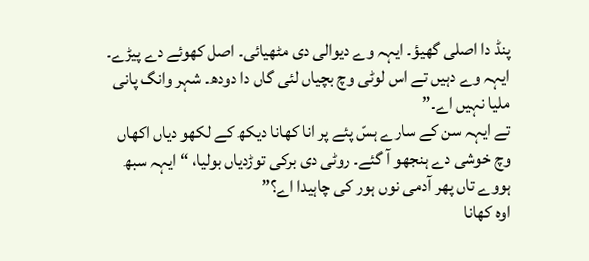پنڈ دا اصلی گھیؤ۔ ایہہ وے دیوالی دی مٹھیائی۔ اصل کھوئے دے پیڑے۔ ایہہ وے دہیں تے اس لوٹی وچ بچیاں لئی گاں دا دودھ۔ شہر وانگ پانی ملیا نہیں اے۔”
تے ایہہ سن کے سارے ہسّ پئے پر انا کھانا دیکھ کے لکھو دیاں اکھاں وچ خوشی دے ہنجھو آ گئے۔ روٹی دی برکی توڑدیاں بولیا، “ایہہ سبھ ہووے تاں پھر آدمی نوں ہور کی چاہیدا اے؟”
اوہ کھانا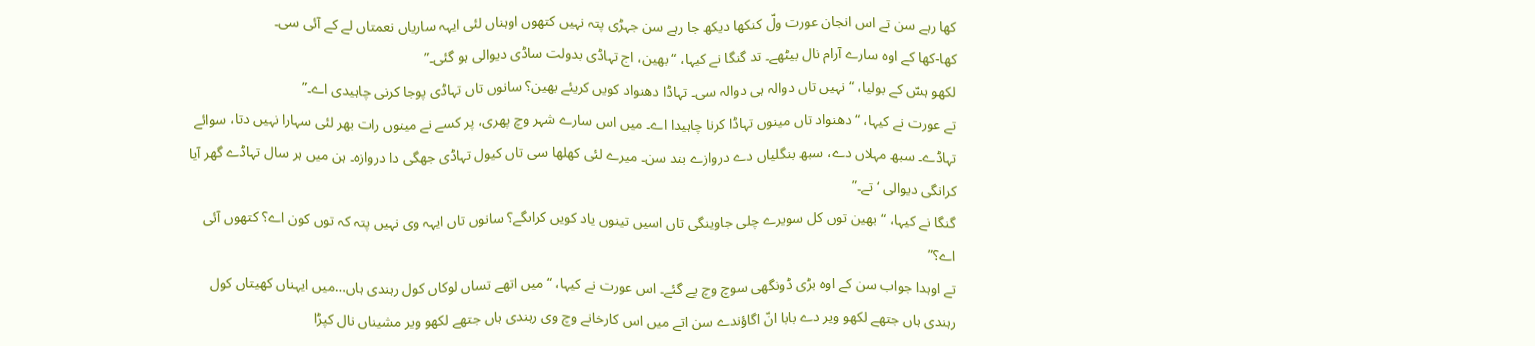کھا رہے سن تے اس انجان عورت ولّ کنکھا دیکھ جا رہے سن جہڑی پتہ نہیں کتھوں اوہناں لئی ایہہ ساریاں نعمتاں لے کے آئی سی۔
کھا-کھا کے اوہ سارے آرام نال بیٹھے۔ تد گنگا نے کیہا، “بھین، اج تہاڈی بدولت ساڈی دیوالی ہو گئی۔”
لکھو ہسّ کے بولیا، “نہیں تاں دوالہ ہی دوالہ سی۔ تہاڈا دھنواد کویں کریئے بھین؟ سانوں تاں تہاڈی پوجا کرنی چاہیدی اے۔”
تے عورت نے کیہا، “دھنواد تاں مینوں تہاڈا کرنا چاہیدا اے۔ میں اس سارے شہر وچ پھری، پر کسے نے مینوں رات بھر لئی سہارا نہیں دتا، سوائے تہاڈے۔ سبھ مہلاں دے، سبھ بنگلیاں دے دروازے بند سن۔ میرے لئی کھلھا سی تاں کیول تہاڈی جھگی دا دروازہ۔ ہن میں ہر سال تہاڈے گھر آیا کرانگی دیوالی ‘تے۔”
گنگا نے کیہا، “بھین توں کل سویرے چلی جاوینگی تاں اسیں تینوں یاد کویں کراںگے؟ سانوں تاں ایہہ وی نہیں پتہ کہ توں کون اے؟ کتھوں آئی اے؟”
تے اوہدا جواب سن کے اوہ بڑی ڈونگھی سوچ وچ پے گئے۔ اس عورت نے کیہا، “میں اتھے تساں لوکاں کول رہندی ہاں…میں ایہناں کھیتاں کول رہندی ہاں جتھے لکھو ویر دے بابا انّ اگاؤندے سن اتے میں اس کارخانے وچ وی رہندی ہاں جتھے لکھو ویر مشیناں نال کپڑا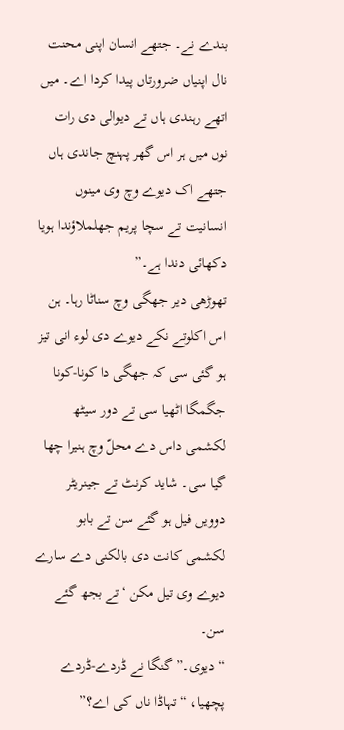بندے نے۔ جتھے انسان اپنی محنت نال اپنیاں ضرورتاں پیدا کردا اے۔ میں اتھے رہندی ہاں تے دیوالی دی رات نوں میں ہر اس گھر پہنچ جاندی ہاں جتھے اک دیوے وچ وی مینوں انسانیت تے سچا پریم جھلملاؤندا ہویا دکھائی دندا ہے۔”
تھوڑھی دیر جھگی وچ سناٹا رہا۔ ہن اس اکلوتے نکے دیوے دی لوء انی تیز ہو گئی سی کہ جھگی دا کونا-کونا جگمگا اٹھیا سی تے دور سیٹھ لکشمی داس دے محلّ وچ ہنیرا چھا گیا سی۔ شاید کرنٹ تے جینریٹر دوویں فیل ہو گئے سن تے بابو لکشمی کانت دی بالکنی دے سارے دیوے وی تیل مکن ‘تے بجھ گئے سن۔
“دیوی۔” گنگا نے ڈردے-ڈردے پچھیا، “تہاڈا ناں کی اے؟”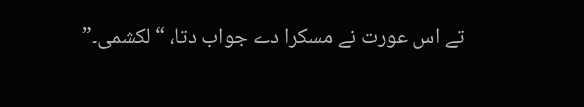تے اس عورت نے مسکرا دے جواب دتا، “لکشمی۔”